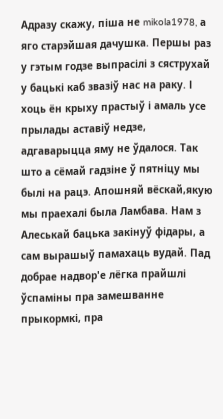Адразу скажу, піша не mikola1978, а яго старэйшая дачушка. Першы раз у гэтым годзе выпрасілі з сяструхай у бацькі каб звазіў нас на раку. І хоць ён крыху прастыў і амаль усе прылады аставіў недзе, адгаварыцца яму не ўдалося. Так што а сёмай гадзіне ў пятніцу мы былі на рацэ. Апошняй вёскай,якую мы праехалі была Ламбава. Нам з Алеськай бацька закінуў фідары, а сам вырашыў памахаць вудай. Пад добрае надвор'е лёгка прайшлі ўспаміны пра замешванне прыкормкі, пра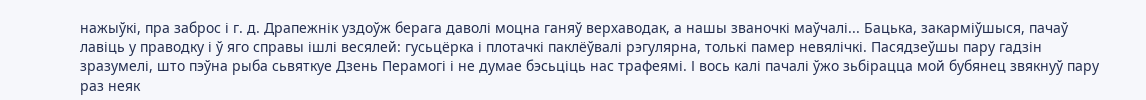нажыўкі, пра заброс і г. д. Драпежнік уздоўж берага даволі моцна ганяў верхаводак, а нашы званочкі маўчалі... Бацька, закарміўшыся, пачаў лавіць у праводку і ў яго справы ішлі весялей: гусьцёрка і плотачкі паклёўвалі рэгулярна, толькі памер невялічкі. Пасядзеўшы пару гадзін зразумелі, што пэўна рыба сьвяткуе Дзень Перамогі і не думае бэсьціць нас трафеямі. І вось калі пачалі ўжо зьбірацца мой бубянец звякнуў пару раз неяк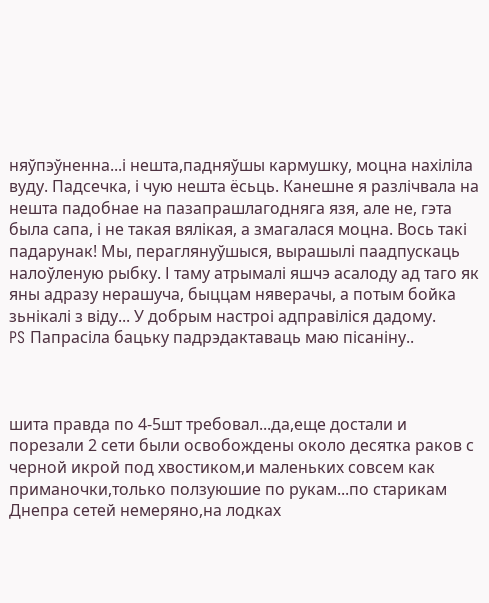няўпэўненна...і нешта,падняўшы кармушку, моцна нахіліла вуду. Падсечка, і чую нешта ёсьць. Канешне я разлічвала на нешта падобнае на пазапрашлагодняга язя, але не, гэта была сапа, і не такая вялікая, а змагалася моцна. Вось такі падарунак! Мы, пераглянуўшыся, вырашылі паадпускаць налоўленую рыбку. І таму атрымалі яшчэ асалоду ад таго як яны адразу нерашуча, быццам няверачы, а потым бойка зьнікалі з віду... У добрым настроі адправіліся дадому.
PS Папрасіла бацьку падрэдактаваць маю пісаніну..



шита правда по 4-5шт требовал...да,еще достали и порезали 2 сети были освобождены около десятка раков с черной икрой под хвостиком,и маленьких совсем как приманочки,только ползуюшие по рукам...по старикам Днепра сетей немеряно,на лодках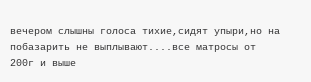вечером слышны голоса тихие,сидят упыри,но на побазарить не выплывают....все матросы от 200г и выше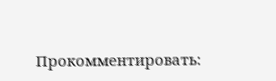Прокомментировать: